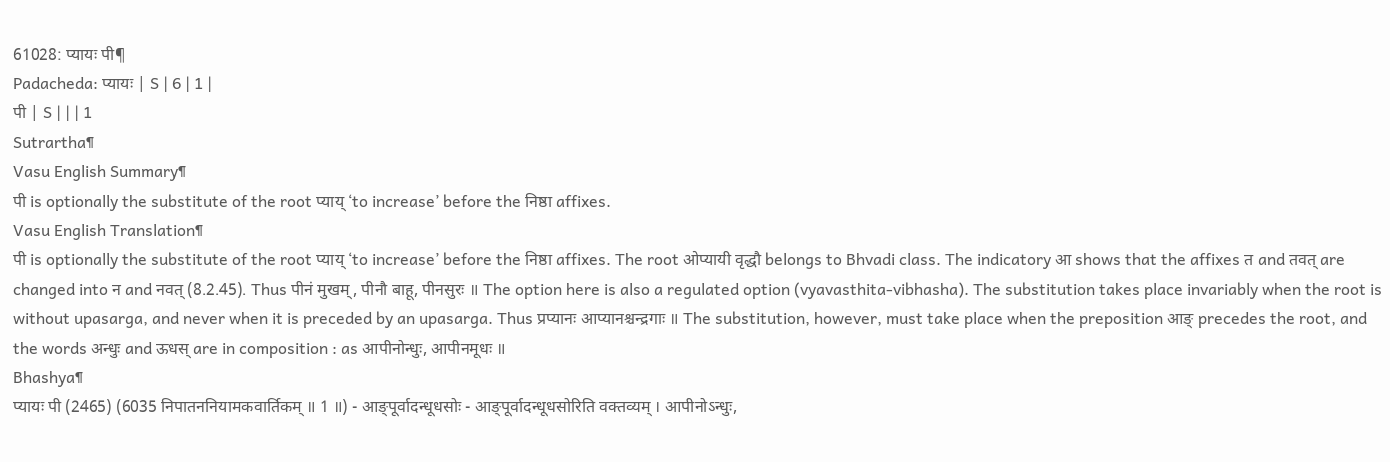61028: प्यायः पी¶
Padacheda: प्यायः | S | 6 | 1 |
पी | S | | | 1
Sutrartha¶
Vasu English Summary¶
पी is optionally the substitute of the root प्याय् ‘to increase’ before the निष्ठा affixes.
Vasu English Translation¶
पी is optionally the substitute of the root प्याय् ‘to increase’ before the निष्ठा affixes. The root ओप्यायी वृद्धौ belongs to Bhvadi class. The indicatory आ shows that the affixes त and तवत् are changed into न and नवत् (8.2.45). Thus पीनं मुखम्, पीनौ बाहू, पीनसुरः ॥ The option here is also a regulated option (vyavasthita-vibhasha). The substitution takes place invariably when the root is without upasarga, and never when it is preceded by an upasarga. Thus प्रप्यानः आप्यानश्चन्द्रगाः ॥ The substitution, however, must take place when the preposition आङ् precedes the root, and the words अन्धुः and ऊधस् are in composition : as आपीनोन्धुः, आपीनमूधः ॥
Bhashya¶
प्यायः पी (2465) (6035 निपातननियामकवार्तिकम् ॥ 1 ॥) - आङ्पूर्वादन्धूधसोः - आङ्पूर्वादन्धूधसोरिति वक्तव्यम् । आपीनोऽन्धुः,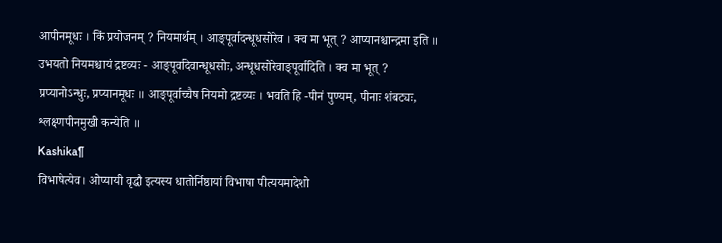आपीनमूधः । किं प्रयोजनम् ? नियमार्थम् । आङ्पूर्वादन्धूधसोरेव । क्व मा भूत् ? आप्यानश्चान्द्रमा इति ॥ उभयतो नियमश्चायं द्रष्टव्यः - आङ्पूर्वादेवान्धूधसोः, अन्धूधसोरेवाङ्पूर्वादिति । क्व मा भूत् ? प्रप्यानोऽन्धुः, प्रप्यानमूधः ॥ आङ्पूर्वाच्चैष नियमो द्रष्टव्यः । भवति हि -पीनं पुण्यम्, पीनाः शंबट्यः, श्लक्ष्णपीनमुखी कन्येति ॥
Kashika¶
विभाषेत्येव। ओप्यायी वृद्धौ इत्यस्य धातोर्निष्ठायां विभाषा पीत्ययमादेशो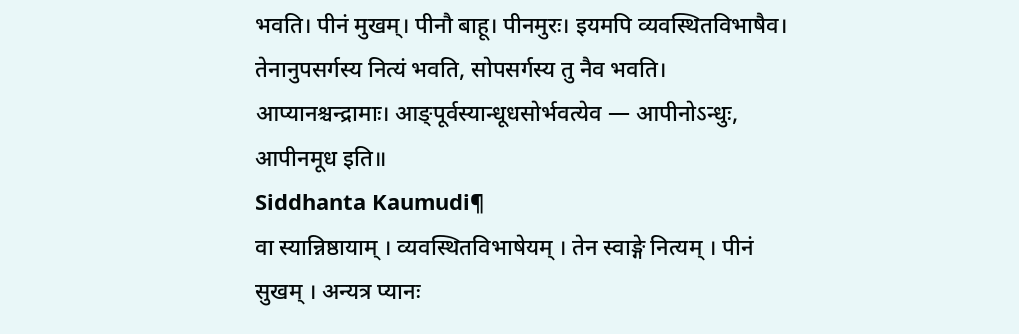भवति। पीनं मुखम्। पीनौ बाहू। पीनमुरः। इयमपि व्यवस्थितविभाषैव। तेनानुपसर्गस्य नित्यं भवति, सोपसर्गस्य तु नैव भवति। आप्यानश्चन्द्रामाः। आङ्पूर्वस्यान्धूधसोर्भवत्येव — आपीनोऽन्धुः, आपीनमूध इति॥
Siddhanta Kaumudi¶
वा स्यान्निष्ठायाम् । व्यवस्थितविभाषेयम् । तेन स्वाङ्गे नित्यम् । पीनं सुखम् । अन्यत्र प्यानः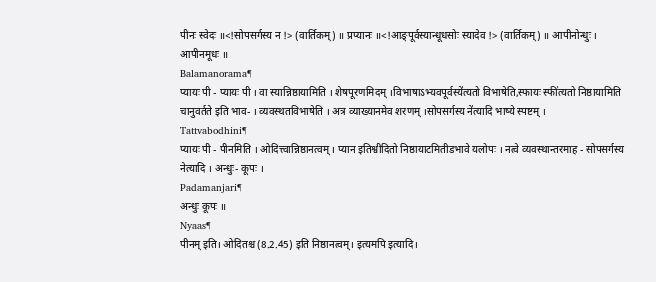पीनः स्वेदः ॥<!सोपसर्गस्य न !> (वार्तिकम्) ॥ प्रप्यानः ॥<!आङ्पूर्वस्यान्धूधसोः स्यादेव !> (वार्तिकम्) ॥ आपीनोन्धुः । आपीनमूधः ॥
Balamanorama¶
प्यायः पी - प्यायः पी । वा स्यान्निष्ठायामिति । शेषपूरणमिदम् ।विभाषाऽभ्यवपूर्वस्ये॑त्यतो विभाषेति,स्फायः स्फी॑त्यतो निष्ठायामिति चानुवर्तते इति भाव- । व्यवस्थतविभाषेति । अत्र व्याख्यानमेव शरणम् ।सोपसर्गस्य ने॑त्यादि भाष्ये स्पष्टम् ।
Tattvabodhini¶
प्यायः पी - पीनमिति । ओदित्त्वान्निष्ठानत्वम् । प्यान इतिश्वीदितो निष्ठायाटमितीडभावे यलोपः । नत्वे व्यवस्थान्तरमाह - सोपसर्गस्य नेत्यादि । अन्धुः- कूपः ।
Padamanjari¶
अन्धुः कूपः ॥
Nyaas¶
पीनम् इति। ओदितश्च (8.2.45) इति निष्ठानत्वम्। इत्यमपि इत्यादि।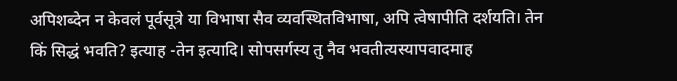अपिशब्देन न केवलं पूर्वसूत्रे या विभाषा सैव व्यवस्थितविभाषा, अपि त्वेषापीति दर्शयति। तेन किं सिद्धं भवति? इत्याह -तेन इत्यादि। सोपसर्गस्य तु नैव भवतीत्यस्यापवादमाह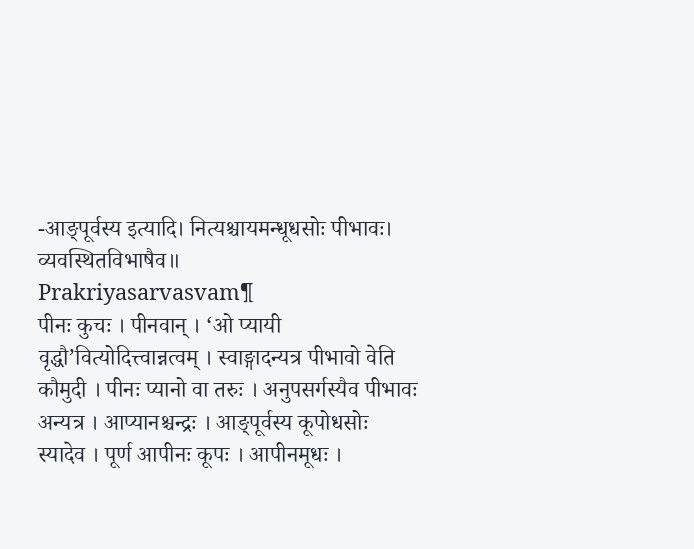-आङ्पूर्वस्य इत्यादि। नित्यश्चायमन्धूधसोः पीभावः। व्यवस्थितविभाषैव॥
Prakriyasarvasvam¶
पीनः कुचः । पीनवान् । ‘ओ प्यायी वृद्धौ’वित्योदित्त्वान्नत्वम् । स्वाङ्गादन्यत्र पीभावो वेति कौमुदी । पीनः प्यानो वा तरुः । अनुपसर्गस्यैव पीभावः अन्यत्र । आप्यानश्चन्द्रः । आङ्पूर्वस्य कूपोधसोः स्यादेव । पूर्ण आपीनः कूपः । आपीनमूधः ।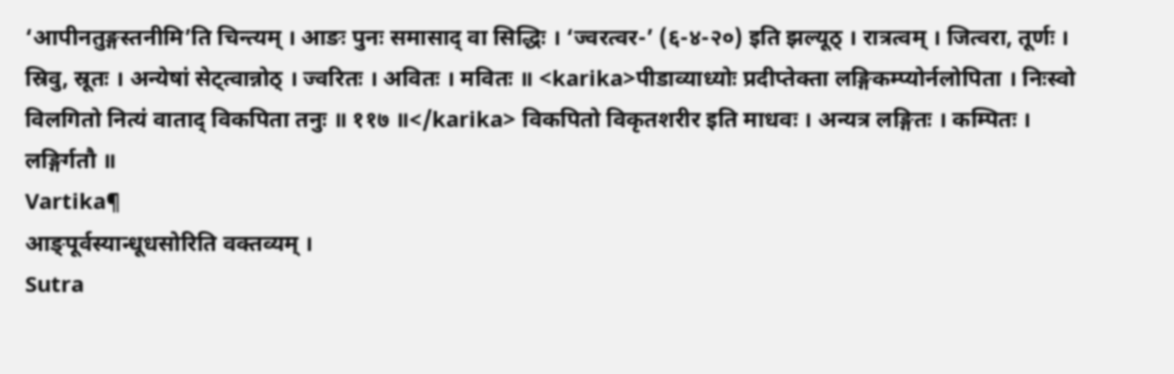‘आपीनतुङ्गस्तनीमि’ति चिन्त्यम् । आङः पुनः समासाद् वा सिद्धिः । ‘ज्वरत्वर-’ (६-४-२०) इति झल्यूठ् । रात्रत्वम् । जित्वरा, तूर्णः । स्रिवु, स्रूतः । अन्येषां सेट्त्वान्नोठ् । ज्वरितः । अवितः । मवितः ॥ <karika>पीडाव्याध्योः प्रदीप्तेक्ता लङ्गिकम्प्योर्नलोपिता । निःस्वो विलगितो नित्यं वाताद् विकपिता तनुः ॥ ११७ ॥</karika> विकपितो विकृतशरीर इति माधवः । अन्यत्र लङ्गितः । कम्पितः । लङ्गिर्गतौ ॥
Vartika¶
आङ्पूर्वस्यान्धूधसोरिति वक्तव्यम् ।
Sutra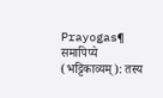Prayogas¶
समापिप्ये (भट्टिकाव्यम्): तस्य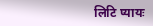लिटि प्यायः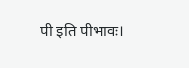पी इति पीभावः।